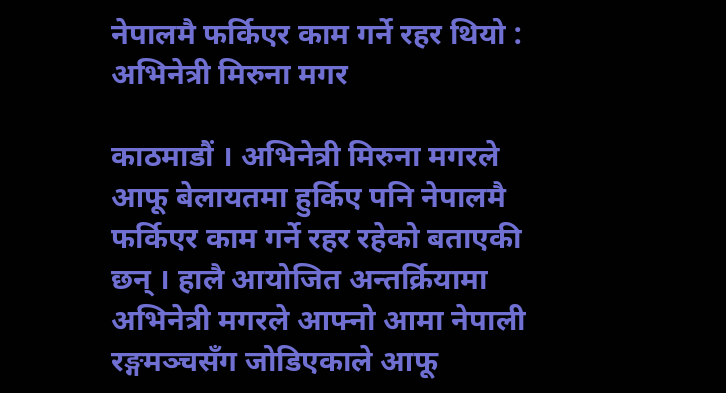नेपालमै फर्किएर काम गर्ने रहर थियो : अभिनेत्री मिरुना मगर

काठमाडौं । अभिनेत्री मिरुना मगरले आफू बेलायतमा हुर्किए पनि नेपालमै फर्किएर काम गर्ने रहर रहेको बताएकी छन् । हालै आयोजित अन्तर्क्रियामा अभिनेत्री मगरले आफ्नो आमा नेपाली रङ्गमञ्चसँग जोडिएकाले आफू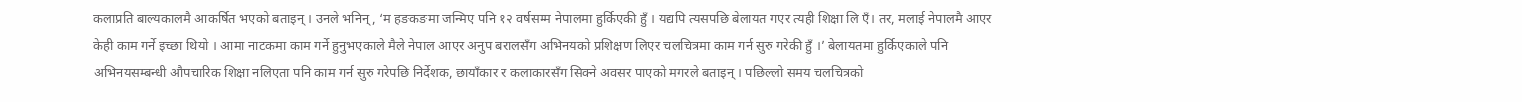कलाप्रति बाल्यकालमै आकर्षित भएको बताइन् । उनले भनिन्, ‘म हङकङमा जन्मिए पनि १२ वर्षसम्म नेपालमा हुर्किएकी हुँ । यद्यपि त्यसपछि बेलायत गएर त्यही शिक्षा लि एँ। तर, मलाई नेपालमै आएर केही काम गर्ने इच्छा थियो । आमा नाटकमा काम गर्ने हुनुभएकाले मैले नेपाल आएर अनुप बरालसँग अभिनयको प्रशिक्षण लिएर चलचित्रमा काम गर्न सुरु गरेकी हुँ ।’ बेलायतमा हुर्किएकाले पनि अभिनयसम्बन्धी औपचारिक शिक्षा नलिएता पनि काम गर्न सुरु गरेपछि निर्देशक, छायाँकार र कलाकारसँग सिक्ने अवसर पाएको मगरले बताइन् । पछिल्लो समय चलचित्रको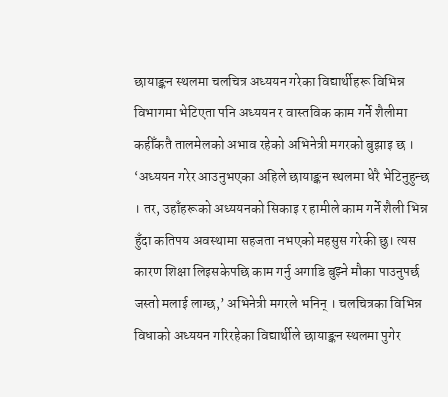छायाङ्कन स्थलमा चलचित्र अध्ययन गरेका विद्यार्थीहरू विभिन्न विभागमा भेटिएता पनि अध्ययन र वास्तविक काम गर्ने शैलीमा कहीँकतै तालमेलको अभाव रहेको अभिनेत्री मगरको बुझाइ छ । ‘अध्ययन गरेर आउनुभएका अहिले छायाङ्कन स्थलमा धेरै भेटिनुहुन्छ । तर, उहाँहरूको अध्ययनको सिकाइ र हामीले काम गर्ने शैली भिन्न हुँदा कतिपय अवस्थामा सहजता नभएको महसुस गरेकी छु। त्यस कारण शिक्षा लिइसकेपछि काम गर्नु अगाडि बुझ्ने मौका पाउनुपर्छ जस्तो मलाई लाग्छ,’ अभिनेत्री मगरले भनिन् । चलचित्रका विभिन्न विधाको अध्ययन गरिरहेका विद्यार्थीले छायाङ्कन स्थलमा पुगेर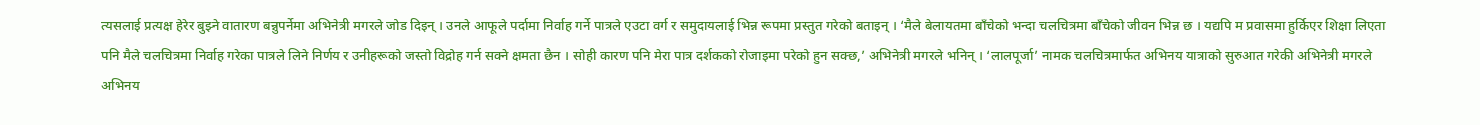त्यसलाई प्रत्यक्ष हेरेर बुझ्ने वातारण बन्नुपर्नेमा अभिनेत्री मगरले जोड दिइन् । उनले आफूले पर्दामा निर्वाह गर्ने पात्रले एउटा वर्ग र समुदायलाई भिन्न रूपमा प्रस्तुत गरेको बताइन् । ‘मैले बेलायतमा बाँचेको भन्दा चलचित्रमा बाँचेको जीवन भिन्न छ । यद्यपि म प्रवासमा हुर्किएर शिक्षा लिएता पनि मैले चलचित्रमा निर्वाह गरेका पात्रले लिने निर्णय र उनीहरूको जस्तो विद्रोह गर्न सक्ने क्षमता छैन । सोही कारण पनि मेरा पात्र दर्शकको रोजाइमा परेको हुन सक्छ,’ अभिनेत्री मगरले भनिन् । ‘लालपूर्जा’ नामक चलचित्रमार्फत अभिनय यात्राको सुरुआत गरेकी अभिनेत्री मगरले अभिनय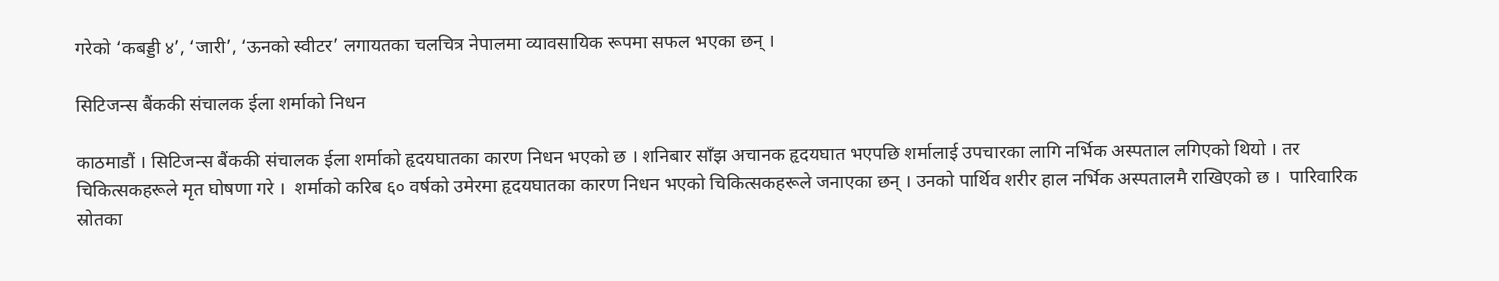गरेको ‘कबड्डी ४’, ‘जारी’, ‘ऊनको स्वीटर’ लगायतका चलचित्र नेपालमा व्यावसायिक रूपमा सफल भएका छन् ।

सिटिजन्स बैंककी संचालक ईला शर्माको निधन

काठमाडौं । सिटिजन्स बैंककी संचालक ईला शर्माको हृदयघातका कारण निधन भएको छ । शनिबार साँझ अचानक हृदयघात भएपछि शर्मालाई उपचारका लागि नर्भिक अस्पताल लगिएको थियो । तर चिकित्सकहरूले मृत घोषणा गरे ।  शर्माको करिब ६० वर्षको उमेरमा हृदयघातका कारण निधन भएको चिकित्सकहरूले जनाएका छन् । उनको पार्थिव शरीर हाल नर्भिक अस्पतालमै राखिएको छ ।  पारिवारिक स्रोतका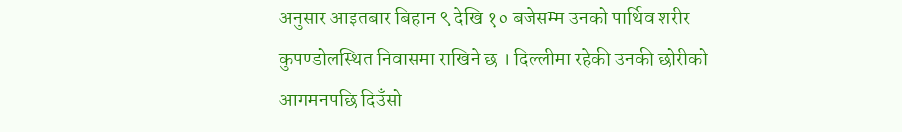अनुसार आइतबार बिहान ९ देखि १० बजेसम्म उनको पार्थिव शरीर कुपण्डोलस्थित निवासमा राखिने छ । दिल्लीमा रहेकी उनकी छोरीको आगमनपछि दिउँसो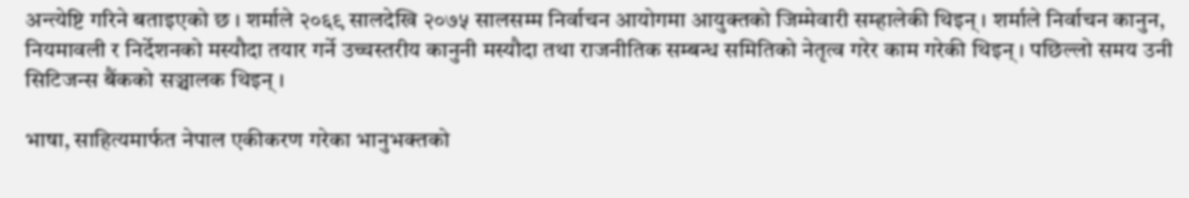अन्त्येष्टि गरिने बताइएको छ । शर्माले २०६९ सालदेखि २०७५ सालसम्म निर्वाचन आयोगमा आयुक्तको जिम्मेवारी सम्हालेकी थिइन् । शर्माले निर्वाचन कानुन, नियमावली र निर्देशनको मस्यौदा तयार गर्ने उच्चस्तरीय कानुनी मस्यौदा तथा राजनीतिक सम्बन्ध समितिको नेतृत्व गरेर काम गरेकी थिइन् । पछिल्लो समय उनी सिटिजन्स बैंकको सञ्चालक थिइन् ।

भाषा, साहित्यमार्फत नेपाल एकीकरण गरेका भानुभक्तको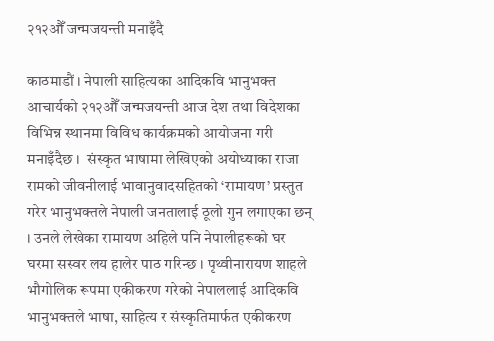२१२औँ जन्मजयन्ती मनाइँदै

काठमाडौं । नेपाली साहित्यका आदिकवि भानुभक्त आचार्यको २१२औँ जन्मजयन्ती आज देश तथा विदेशका विभिन्न स्थानमा विविध कार्यक्रमको आयोजना गरी मनाइँदैछ ।  संस्कृत भाषामा लेखिएको अयोध्याका राजा रामको जीवनीलाई भावानुवादसहितको ‘रामायण’ प्रस्तुत गरेर भानुभक्तले नेपाली जनतालाई ठूलो गुन लगाएका छन् । उनले लेखेका रामायण अहिले पनि नेपालीहरूको घर घरमा सस्वर लय हालेर पाठ गरिन्छ । पृथ्वीनारायण शाहले भौगोलिक रूपमा एकीकरण गरेको नेपाललाई आदिकवि भानुभक्तले भाषा, साहित्य र संस्कृतिमार्फत एकीकरण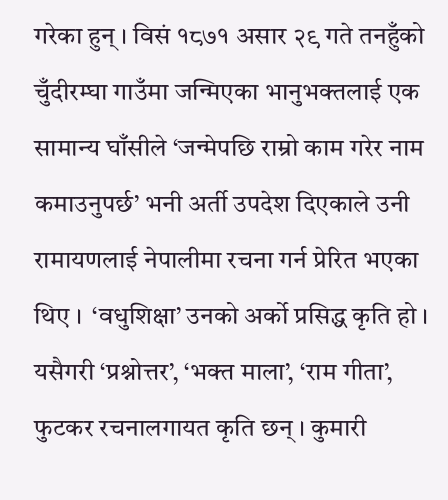गरेका हुन् । विसं १८७१ असार २९ गते तनहुँको चुँदीरम्घा गाउँमा जन्मिएका भानुभक्तलाई एक सामान्य घाँसीले ‘जन्मेपछि राम्रो काम गरेर नाम कमाउनुपर्छ’ भनी अर्ती उपदेश दिएकाले उनी रामायणलाई नेपालीमा रचना गर्न प्रेरित भएका थिए ।  ‘वधुशिक्षा’ उनको अर्को प्रसिद्ध कृति हो । यसैगरी ‘प्रश्नोत्तर’, ‘भक्त माला’, ‘राम गीता’, फुटकर रचनालगायत कृति छन् । कुमारी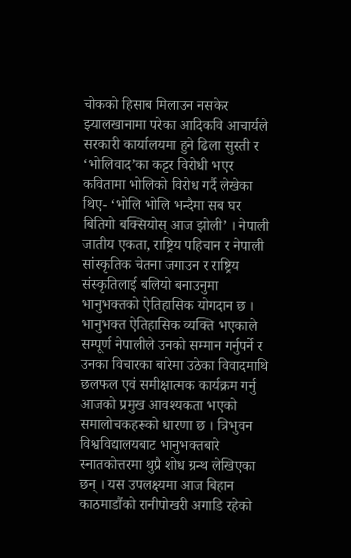चोकको हिसाब मिलाउन नसकेर झ्यालखानामा परेका आदिकवि आचार्यले सरकारी कार्यालयमा हुने ढिला सुस्ती र ‘भोलिवाद’का कट्टर विरोधी भएर कवितामा भोलिको विरोध गर्दै लेखेका थिए- ‘भोलि भोलि भन्दैमा सब घर बितिगो बक्सियोस् आज झोली’ । नेपाली जातीय एकता, राष्ट्रिय पहिचान र नेपाली सांस्कृतिक चेतना जगाउन र राष्ट्रिय संस्कृतिलाई बलियो बनाउनुमा भानुभक्तको ऐतिहासिक योगदान छ । भानुभक्त ऐतिहासिक व्यक्ति भएकाले सम्पूर्ण नेपालीले उनको सम्मान गर्नुपर्ने र उनका विचारका बारेमा उठेका विवादमाथि छलफल एवं समीक्षात्मक कार्यक्रम गर्नु आजको प्रमुख आवश्यकता भएको समालोचकहरूको धारणा छ । त्रिभुवन विश्वविद्यालयबाट भानुभक्तबारे स्नातकोत्तरमा थुप्रै शोध ग्रन्थ लेखिएका छन् । यस उपलक्ष्यमा आज बिहान काठमाडौंको रानीपोखरी अगाडि रहेको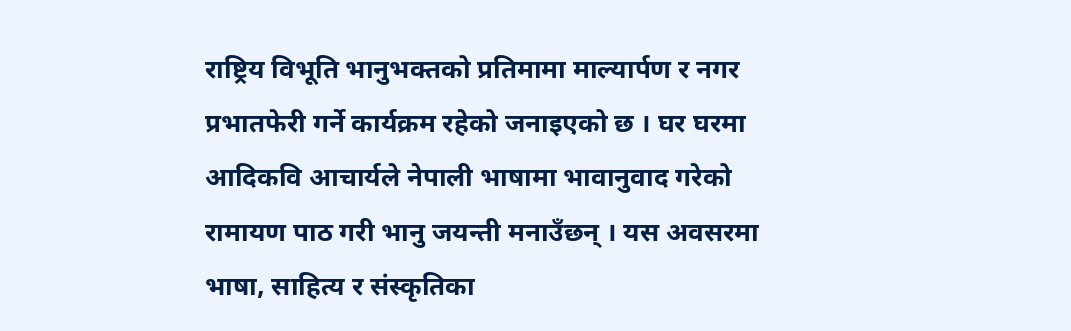राष्ट्रिय विभूति भानुभक्तको प्रतिमामा माल्यार्पण र नगर प्रभातफेरी गर्ने कार्यक्रम रहेको जनाइएको छ । घर घरमा आदिकवि आचार्यले नेपाली भाषामा भावानुवाद गरेको रामायण पाठ गरी भानु जयन्ती मनाउँछन् । यस अवसरमा भाषा, साहित्य र संस्कृतिका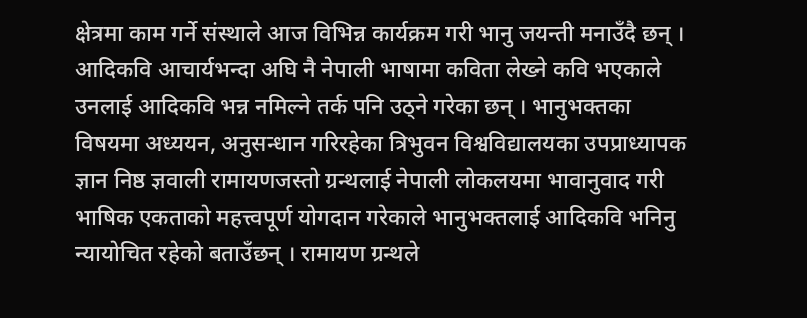क्षेत्रमा काम गर्ने संस्थाले आज विभिन्न कार्यक्रम गरी भानु जयन्ती मनाउँदै छन् । आदिकवि आचार्यभन्दा अघि नै नेपाली भाषामा कविता लेख्ने कवि भएकाले उनलाई आदिकवि भन्न नमिल्ने तर्क पनि उठ्ने गरेका छन् । भानुभक्तका विषयमा अध्ययन, अनुसन्धान गरिरहेका त्रिभुवन विश्वविद्यालयका उपप्राध्यापक ज्ञान निष्ठ ज्ञवाली रामायणजस्तो ग्रन्थलाई नेपाली लोकलयमा भावानुवाद गरी भाषिक एकताको महत्त्वपूर्ण योगदान गरेकाले भानुभक्तलाई आदिकवि भनिनु न्यायोचित रहेको बताउँछन् । रामायण ग्रन्थले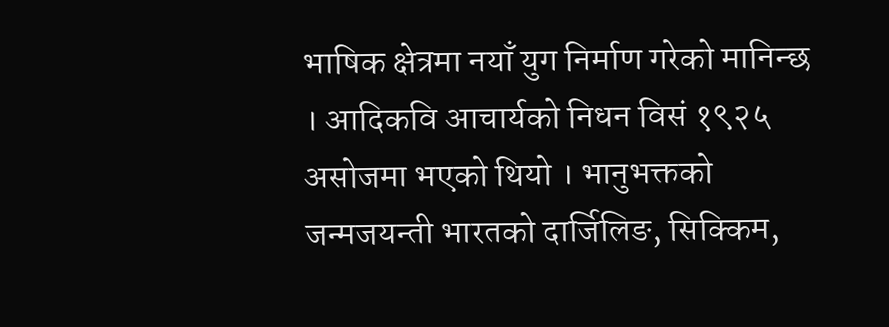भाषिक क्षेत्रमा नयाँ युग निर्माण गरेको मानिन्छ । आदिकवि आचार्यको निधन विसं १९२५ असोजमा भएको थियो । भानुभक्तको जन्मजयन्ती भारतको दार्जिलिङ, सिक्किम,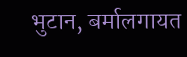भुटान, बर्मालगायत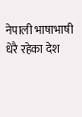नेपाली भाषाभाषी धेरै रहेका देश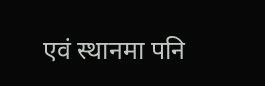एवं स्थानमा पनि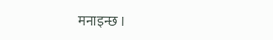मनाइन्छ ।